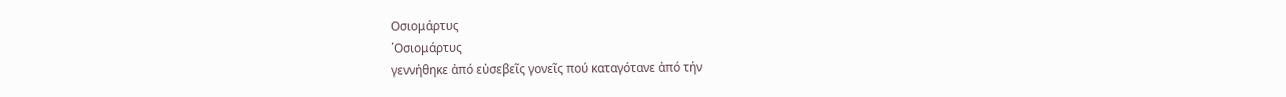Οσιομάρτυς
῾Οσιομάρτυς
γεννήθηκε ἀπό εὐσεβεῖς γονεῖς πού καταγότανε ἀπό τήν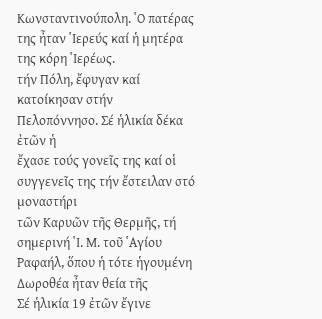Κωνσταντινούπολη. ῾Ο πατέρας της ἦταν ῾Ιερεύς καί ἡ μητέρα της κόρη ῾Ιερέως.
τήν Πόλη, ἔφυγαν καί κατοίκησαν στήν Πελοπόννησο. Σέ ἡλικία δέκα ἐτῶν ἡ
ἔχασε τούς γονεῖς της καί οἱ συγγενεῖς της τήν ἔστειλαν στό μοναστήρι
τῶν Καρυῶν τῆς Θερμῆς, τή σημερινή ῾Ι. Μ. τοῦ ῾Αγίου Ραφαήλ, ὅπου ἡ τότε ἡγουμένη
Δωροθέα ἦταν θεία τῆς
Σέ ἡλικία 19 ἐτῶν ἔγινε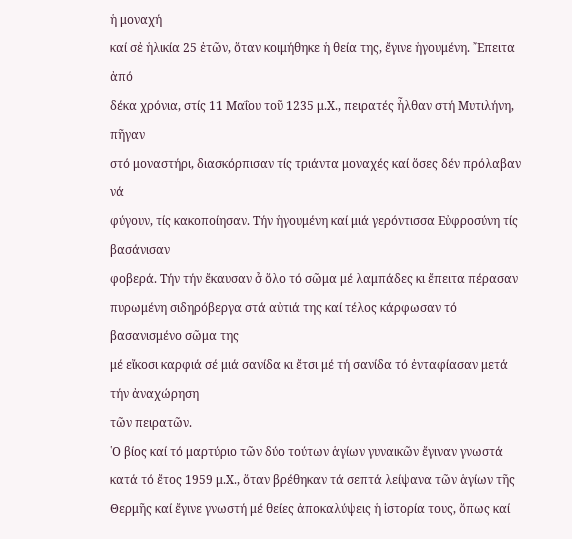ἡ μοναχή
καί σἐ ἡλικία 25 ἐτῶν, ὅταν κοιμήθηκε ἡ θεία της, ἔγινε ἡγουμένη. ῎Επειτα ἀπό
δέκα χρόνια, στίς 11 Μαΐου τοῦ 1235 μ.Χ., πειρατές ἦλθαν στή Μυτιλήνη, πῆγαν
στό μοναστήρι, διασκόρπισαν τίς τριάντα μοναχές καί ὅσες δέν πρόλαβαν νά
φύγουν, τίς κακοποίησαν. Τήν ἡγουμένη καί μιά γερόντισσα Εὐφροσύνη τίς βασάνισαν
φοβερά. Τήν τήν ἔκαυσαν σ̉ ὅλο τό σῶμα μέ λαμπάδες κι ἔπειτα πέρασαν
πυρωμένη σιδηρόβεργα στά αὐτιά της καί τέλος κάρφωσαν τό βασανισμένο σῶμα της
μέ εἴκοσι καρφιά σέ μιά σανίδα κι ἔτσι μέ τή σανίδα τό ἐνταφίασαν μετά τήν ἀναχώρηση
τῶν πειρατῶν.
῾Ο βίος καί τό μαρτύριο τῶν δύο τούτων ἁγίων γυναικῶν ἔγιναν γνωστά κατά τό ἔτος 1959 μ.Χ., ὅταν βρέθηκαν τά σεπτά λείψανα τῶν ἁγίων τῆς Θερμῆς καί ἔγινε γνωστή μέ θείες ἀποκαλύψεις ἡ ἱστορία τους, ὅπως καί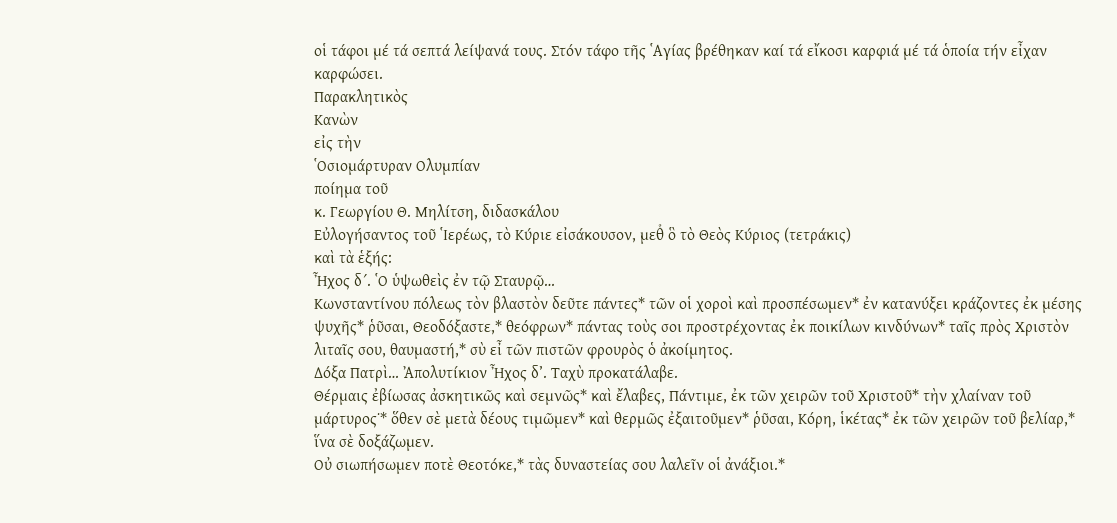οἱ τάφοι μέ τά σεπτά λείψανά τους. Στόν τάφο τῆς ῾Αγίας βρέθηκαν καί τά εἴκοσι καρφιά μέ τά ὁποία τήν εἶχαν καρφώσει.
Παρακλητικὸς
Κανὼν
εἰς τὴν
῾Οσιομάρτυραν Ολυμπίαν
ποίημα τοῦ
κ. Γεωργίου Θ. Μηλίτση, διδασκάλου
Εὐλογήσαντος τοῦ ῾Ιερέως, τὸ Κύριε εἰσάκουσον, μεθ̉ ὃ τὸ Θεὸς Κύριος (τετράκις)
καὶ τὰ ἑξής:
Ἦχος δ´. ῾Ο ὑψωθεὶς ἐν τῷ Σταυρῷ…
Κωνσταντίνου πόλεως τὸν βλαστὸν δεῦτε πάντες* τῶν οἱ χοροὶ καὶ προσπέσωμεν* ἐν κατανύξει κράζοντες ἐκ μέσης ψυχῆς* ῥῦσαι, Θεοδόξαστε,* θεόφρων* πάντας τοὺς σοι προστρέχοντας ἐκ ποικίλων κινδύνων* ταῖς πρὸς Χριστὸν λιταῖς σου, θαυμαστή,* σὺ εἶ τῶν πιστῶν φρουρὸς ὁ ἀκοίμητος.
Δόξα Πατρὶ… Ἀπολυτίκιον Ἦχος δ’. Ταχὺ προκατάλαβε.
Θέρμαις ἐβίωσας ἀσκητικῶς καὶ σεμνῶς* καὶ ἔλαβες, Πάντιμε, ἐκ τῶν χειρῶν τοῦ Χριστοῦ* τὴν χλαίναν τοῦ μάρτυρος˙* ὅθεν σὲ μετὰ δέους τιμῶμεν* καὶ θερμῶς ἐξαιτοῦμεν* ῥῦσαι, Κόρη, ἱκέτας* ἐκ τῶν χειρῶν τοῦ βελίαρ,* ἵνα σὲ δοξάζωμεν.
Οὐ σιωπήσωμεν ποτὲ Θεοτόκε,* τὰς δυναστείας σου λαλεῖν οἱ ἀνάξιοι.*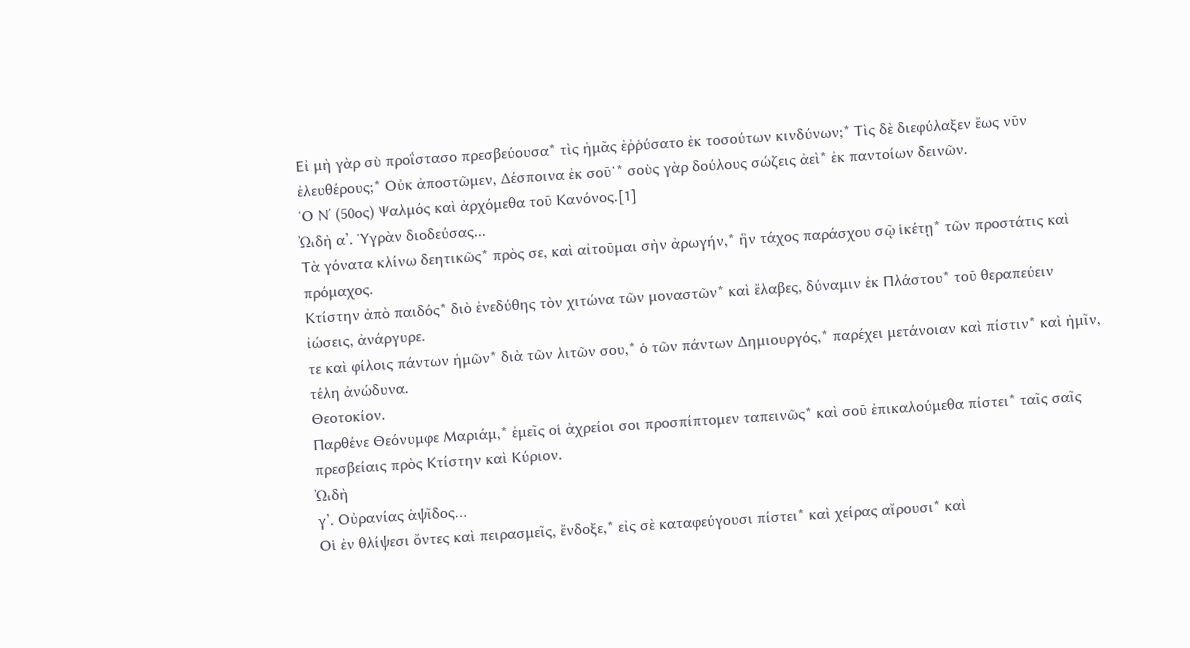Εἰ μὴ γὰρ σὺ προΐστασο πρεσβεύουσα* τὶς ἡμᾶς ἐῤῥύσατο ἐκ τοσούτων κινδύνων;* Τὶς δὲ διεφύλαξεν ἔως νῦν ἐλευθέρους;* Οὐκ ἀποστῶμεν, Δέσποινα ἐκ σοῦ˙* σοὺς γὰρ δούλους σώζεις ἀεὶ* ἐκ παντοίων δεινῶν.
῾Ο Νʹ (50ος) Ψαλμός καὶ ἀρχόμεθα τοῦ Κανόνος.[1]
ᾨδὴ α’. ῾Υγρὰν διοδεύσας...
Τὰ γόνατα κλίνω δεητικῶς* πρὸς σε, καὶ αἰτοῦμαι σὴν ἀρωγήν,* ἣν τάχος παράσχου σῷ ἱκέτῃ* τῶν προστάτις καὶ πρόμαχος.
Κτίστην ἀπὸ παιδός* διὸ ἐνεδύθης τὸν χιτώνα τῶν μοναστῶν* καὶ ἔλαβες, δύναμιν ἐκ Πλάστου* τοῦ θεραπεύειν ἰώσεις, ἀνάργυρε.
τε καὶ φίλοις πάντων ἡμῶν* διὰ τῶν λιτῶν σου,* ὁ τῶν πάντων Δημιουργός,* παρέχει μετάνοιαν καὶ πίστιν* καὶ ἡμῖν, τέλη ἀνώδυνα.
Θεοτοκίον.
Παρθένε Θεόνυμφε Μαριάμ,* ἐμεῖς οἱ ἀχρείοι σοι προσπίπτομεν ταπεινῶς* καὶ σοῦ ἐπικαλούμεθα πίστει* ταῖς σαῖς πρεσβείαις πρὸς Κτίστην καὶ Κύριον.
ᾨδὴ
γ’. Οὐρανίας ἁψῖδος…
Οἱ ἐν θλίψεσι ὄντες καὶ πειρασμεῖς, ἔνδοξε,* εἰς σὲ καταφεύγουσι πίστει* καὶ χείρας αἴρουσι* καὶ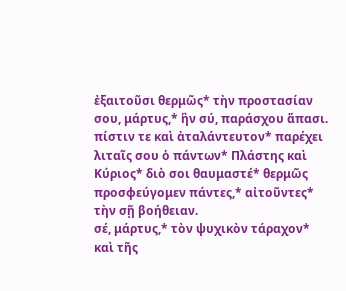ἐξαιτοῦσι θερμῶς* τὴν προστασίαν σου, μάρτυς,* ἣν σύ, παράσχου ἅπασι.
πίστιν τε καὶ ἀταλάντευτον* παρέχει λιταῖς σου ὁ πάντων* Πλάστης καὶ Κύριος* διὸ σοι θαυμαστέ* θερμῶς προσφεύγομεν πάντες,* αἰτοῦντες* τὴν σῇ βοήθειαν.
σέ, μάρτυς,* τὸν ψυχικὸν τάραχον* καὶ τῆς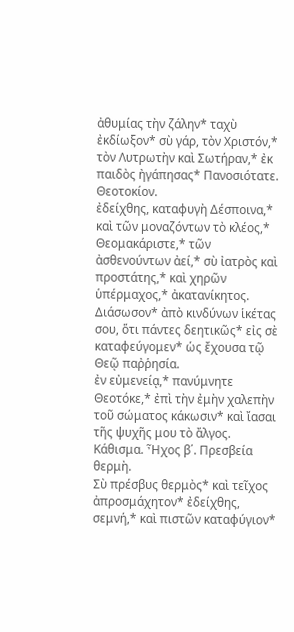ἀθυμίας τὴν ζάλην* ταχὺ ἐκδίωξον* σὺ γάρ, τὸν Χριστόν,* τὸν Λυτρωτὴν καὶ Σωτήραν,* ἐκ παιδὸς ἠγάπησας* Πανοσιότατε.
Θεοτοκίον.
ἐδείχθης, καταφυγὴ Δέσποινα,* καὶ τῶν μοναζόντων τὸ κλέος,* Θεομακάριστε,* τῶν ἀσθενούντων ἀεί,* σὺ ἰατρὸς καὶ προστάτης,* καὶ χηρῶν ὑπέρμαχος,* ἀκατανίκητος.
Διάσωσον* ἀπὸ κινδύνων ἱκέτας σου, ὅτι πάντες δεητικῶς* εἰς σὲ καταφεύγομεν* ὡς ἔχουσα τῷ Θεῷ παῤῥησία.
ἐν εὐμενείᾳ,* πανύμνητε Θεοτόκε,* ἐπὶ τὴν ἐμὴν χαλεπὴν τοῦ σώματος κάκωσιν* καὶ ἴασαι τῆς ψυχῆς μου τὸ ἄλγος.
Κάθισμα. Ἦχος β΄. Πρεσβεία θερμὴ.
Σὺ πρέσβυς θερμὸς* καὶ τεῖχος ἀπροσμάχητον* ἐδείχθης, σεμνή,* καὶ πιστῶν καταφύγιον*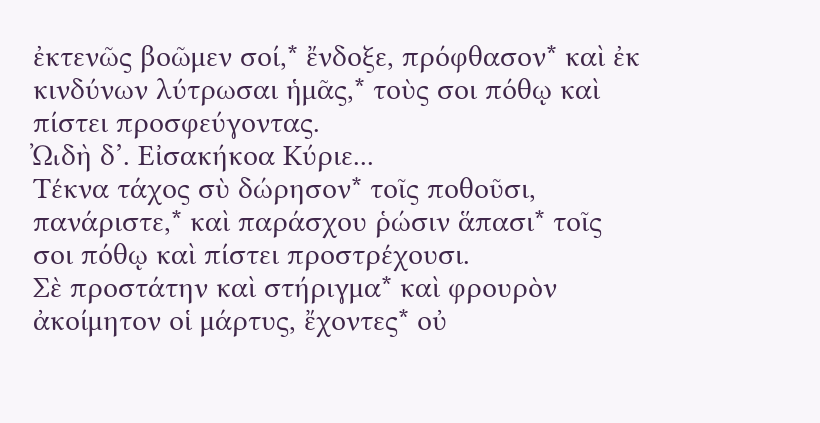ἐκτενῶς βοῶμεν σοί,* ἔνδοξε, πρόφθασον* καὶ ἐκ κινδύνων λύτρωσαι ἡμᾶς,* τοὺς σοι πόθῳ καὶ πίστει προσφεύγοντας.
ᾨδὴ δ’. Εἰσακήκοα Κύριε...
Τέκνα τάχος σὺ δώρησον* τοῖς ποθοῦσι, πανάριστε,* καὶ παράσχου ῥώσιν ἅπασι* τοῖς σοι πόθῳ καὶ πίστει προστρέχουσι.
Σὲ προστάτην καὶ στήριγμα* καὶ φρουρὸν ἀκοίμητον οἱ μάρτυς, ἔχοντες* οὐ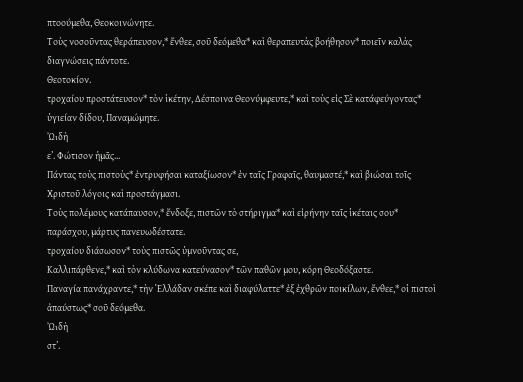πτοούμεθα, Θεοκοινώνητε.
Τοὺς νοσοῦντας θεράπευσον,* ἔνθεε, σοῦ δεόμεθα* καὶ θεραπευτὰς βοήθησον* ποιεῖν καλὰς διαγνώσεις πάντοτε.
Θεοτοκίον.
τροχαίου προστάτευσον* τὸν ἱκέτην, Δέσποινα Θεονύμφευτε,* καὶ τοὺς εἰς Σὲ κατάφεύγοντας* ὑγιείαν δίδου, Παναμώμητε.
ᾨδὴ
ε’. Φώτισον ἡμᾶς...
Πάντας τοὺς πιστοὺς* ἐντρυφήσαι καταξίωσον* ἐν ταῖς Γραφαῖς, θαυμαστέ,* καὶ βιώσαι τοῖς Χριστοῦ λόγοις καὶ προστάγμασι.
Τοὺς πολέμους κατάπαυσον,* ἔνδοξε, πιστῶν τὸ στήριγμα* καὶ εἰρήνην ταῖς ἱκέταις σου* παράσχου, μάρτυς πανευωδέστατε.
τροχαίου διάσωσον* τοὺς πιστῶς ὑμνοῦντας σε,
Καλλιπάρθενε,* καὶ τὸν κλύδωνα κατεύνασον* τῶν παθῶν μου, κόρη Θεοδόξαστε.
Παναγία πανάχραντε,* τὴν ῾Ελλάδαν σκέπε καὶ διαφύλαττε* ἐξ ἐχθρῶν ποικίλων, ἔνθεε,* οἱ πιστοὶ ἀπαύστως* σοῦ δεόμεθα.
ᾨδὴ
στ’.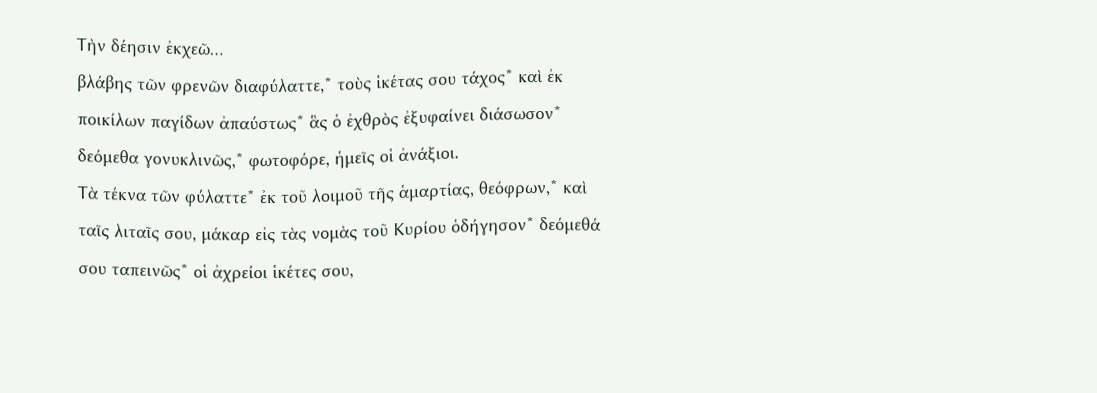Τὴν δέησιν ἐκχεῶ…
βλάβης τῶν φρενῶν διαφύλαττε,* τοὺς ἱκέτας σου τάχος* καὶ ἐκ ποικίλων παγίδων ἀπαύστως* ἃς ὁ ἐχθρὸς ἐξυφαίνει διάσωσον* δεόμεθα γονυκλινῶς,* φωτοφόρε, ἡμεῖς οἱ ἀνάξιοι.
Τὰ τέκνα τῶν φύλαττε* ἐκ τοῦ λοιμοῦ τῆς ἁμαρτίας, θεόφρων,* καὶ ταῖς λιταῖς σου, μάκαρ εἰς τὰς νομὰς τοῦ Κυρίου ὁδήγησον* δεόμεθά σου ταπεινῶς* οἱ ἀχρείοι ἱκέτες σου,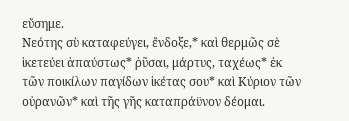εὔσημε.
Νεότης σὺ καταφεύγει, ἔνδοξε,* καὶ θερμῶς σὲ ἱκετεύει ἀπαύστως* ῥῦσαι, μάρτυς, ταχέως* ἐκ τῶν ποικίλων παγίδων ἱκέτας σου* καὶ Κύριον τῶν οὐρανῶν* καὶ τῆς γῆς καταπράϋνον δέομαι.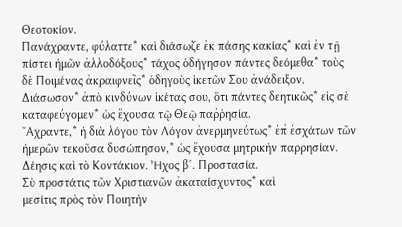Θεοτοκίον.
Πανάχραντε, φύλαττε* καὶ διάσωζε ἐκ πάσης κακίας* καὶ ἐν τῇ πίστει ἡμῶν ἀλλοδόξους* τάχος ὁδήγησον πάντες δεόμεθα* τοὺς δὲ Ποιμένας ἀκραιφνεῖς* ὁδηγοὺς ἱκετῶν Σου ἀνάδειξον.
Διάσωσον* ἀπὸ κινδύνων ἱκέτας σου, ὅτι πάντες δεητικῶς* εἰς σὲ καταφεύγομεν* ὡς ἔχουσα τῷ Θεῷ παῤῥησία.
῎Αχραντε,* ἡ διὰ λόγου τὸν Λόγον ἀνερμηνεύτως* ἐπ̉ ἐσχάτων τῶν ἡμερῶν τεκοῦσα δυσώπησον,* ὡς ἔχουσα μητρικὴν παρρησίαν.
Δέησις καὶ τὸ Κοντάκιον. Ἦχος β´. Προστασία.
Σὺ προστάτις τῶν Χριστιανῶν ἀκαταίσχυντος* καὶ
μεσίτις πρὸς τὸν Ποιητὴν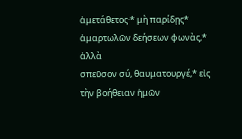ἀμετάθετος·* μὴ παρίδῃς* ἁμαρτωλῶν δεήσεων φωνὰς,* ἀλλὰ
σπεῦσον σύ, θαυματουργέ,* εἰς τὴν βοήθειαν ἡμῶν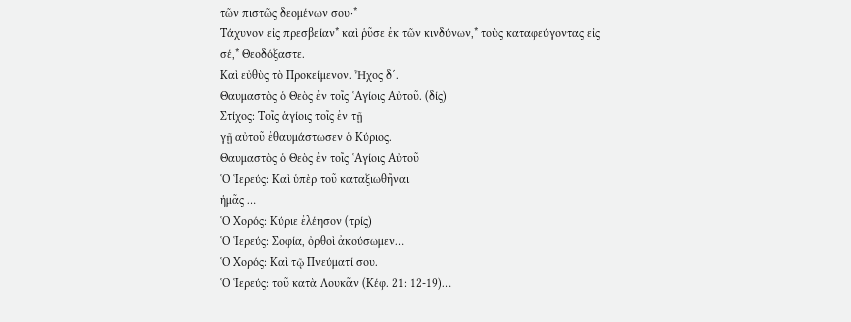τῶν πιστῶς δεομένων σου·*
Τάχυνον εἰς πρεσβείαν* καὶ ῥῦσε ἐκ τῶν κινδύνων,* τοὺς καταφεύγοντας εἰς
σέ,* Θεοδόξαστε.
Καὶ εὐθὺς τὸ Προκείμενον. Ἦχος δ´.
Θαυμαστὸς ὁ Θεὸς ἐν τοῖς ῾Αγίοις Αὐτοῦ. (δίς)
Στίχος: Τοῖς ἁγίοις τοῖς ἐν τῇ
γῇ αὐτοῦ ἐθαυμάστωσεν ὁ Κύριος.
Θαυμαστὸς ὁ Θεὸς ἐν τοῖς ῾Αγίοις Αὐτοῦ
῾Ο ῾Ιερεύς: Καὶ ὑπὲρ τοῦ καταξιωθῆναι
ἡμᾶς …
῾Ο Χορός: Κύριε ἐλέησον (τρίς)
῾Ο ῾Ιερεύς: Σοφία, ὀρθοὶ ἀκούσωμεν…
῾Ο Χορός: Καὶ τῷ Πνεύματί σου.
῾Ο ῾Ιερεύς: τοῦ κατὰ Λουκᾶν (Κέφ. 21: 12-19)…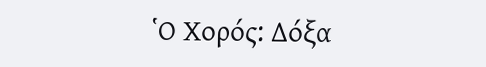῾Ο Χορός: Δόξα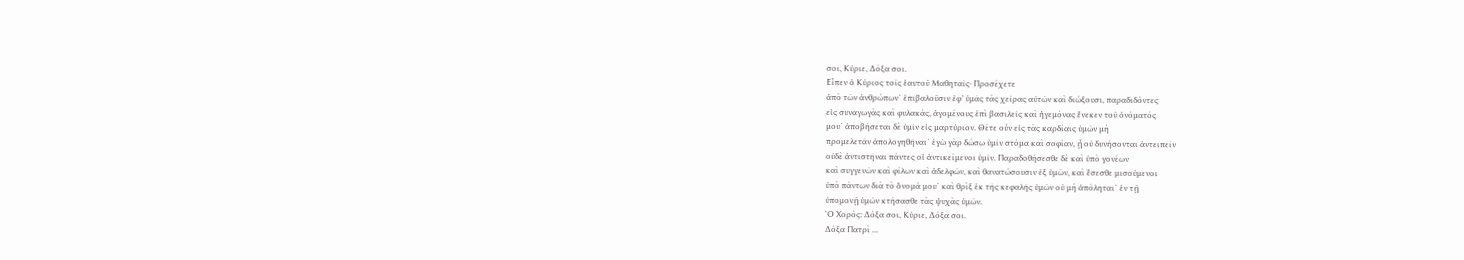σοι, Κύριε, Δόξα σοι.
Εἶπεν ὁ Κύριος τοῖς ἑαυτοῦ Μαθηταῖς· Προσέχετε
ἀπὸ τῶν ἀνθρώπων˙ ἐπιβαλοῦσιν ἐφ’ ὑμᾶς τὰς χεῖρας αὐτῶν καὶ διώξουσι, παραδιδόντες
εἰς συναγωγὰς καὶ φυλακάς, ἀγομένους ἐπὶ βασιλεῖς καὶ ἡγεμόνας ἕνεκεν τοῦ ὀνόματός
μου˙ ἀποβήσεται δὲ ὑμῖν εἰς μαρτύριον. Θέτε οὖν εἰς τὰς καρδίαις ὑμῶν μὴ
προμελετᾶν ἀπολογηθῆναι˙ ἐγὼ γὰρ δώσω ὑμῖν στόμα καὶ σοφίαν, ᾗ οὐ δυνήσονται ἀντειπεῖν
οὐδὲ ἀντιστῆναι πάντες οἱ ἀντικείμενοι ὑμῖν. Παραδοθήσεσθε δὲ καὶ ὑπὸ γονέων
καὶ συγγενῶν καὶ φίλων καὶ ἀδελφῶν, καὶ θανατώσουσιν ἐξ ὑμῶν, καὶ ἔσεσθε μισούμενοι
ὑπὸ πάντων διὰ τὸ ὄνομά μου˙ καὶ θρὶξ ἐκ τῆς κεφαλῆς ὑμῶν οὐ μὴ ἀπόληται˙ ἐν τῇ
ὑπομονῇ ὑμῶν κτήσασθε τὰς ψυχὰς ὑμῶν.
῾Ο Χορός: Δόξα σοι, Κύριε, Δόξα σοι.
Δόξα Πατρὶ ...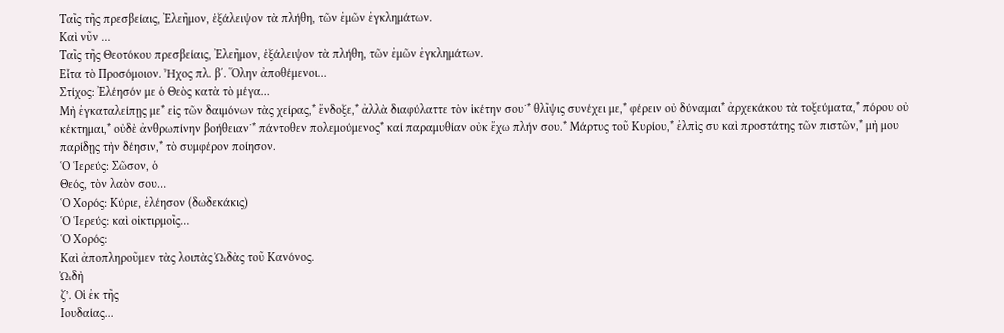Ταῖς τῆς πρεσβείαις, Ἐλεῆμον, ἑξάλειψον τὰ πλήθη, τῶν ἐμῶν ἐγκλημάτων.
Καὶ νῦν …
Ταῖς τῆς Θεοτόκου πρεσβείαις, Ἐλεῆμον, ἑξάλειψον τὰ πλήθη, τῶν ἐμῶν ἐγκλημάτων.
Εἷτα τὸ Προσόμοιον. Ἦχος πλ. β΄. Ὅλην ἀποθέμενοι…
Στίχος: Ἐλέησόν με ὁ Θεὸς κατὰ τὸ μέγα…
Μὴ ἐγκαταλείπῃς με* εἰς τῶν δαιμόνων τὰς χείρας,* ἔνδοξε,* ἀλλὰ διαφύλαττε τὸν ἱκέτην σου˙* θλῖψις συνέχει με,* φέρειν οὐ δύναμαι* ἀρχεκάκου τὰ τοξεύματα,* πόρου οὐ κέκτημαι,* οὐδὲ ἀνθρωπίνην βοήθειαν˙* πάντοθεν πολεμούμενος* καί παραμυθίαν οὐκ ἔχω πλήν σου.* Μάρτυς τοῦ Κυρίου,* ἐλπὶς συ καὶ προστάτης τῶν πιστῶν,* μὴ μου παρίδῃς τὴν δέησιν,* τὸ συμφέρον ποίησον.
῾Ο ῾Ιερεύς: Σῶσον, ὁ
Θεός, τὸν λαὸν σου…
῾Ο Χορός: Κύριε, ἐλέησον (δωδεκάκις)
῾Ο ῾Ιερεύς: καὶ οἰκτιρμοῖς…
῾Ο Χορός:
Καὶ ἀποπληροῦμεν τὰς λοιπὰς ᾨδὰς τοῦ Κανόνος.
ᾨδὴ
ζ’. Οἱ ἐκ τῆς
Ιουδαίας...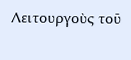Λειτουργοὺς τοῦ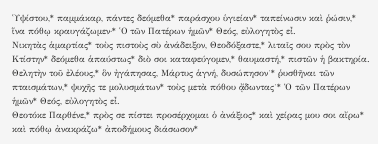῾Υψίστου,* παμμάκαρ, πάντες δεόμεθα* παράσχου ὑγιείαν* ταπείνωσιν καὶ ῥώσιν,* ἵνα πόθῳ κραυγάζωμεν·* ῾Ο τῶν Πατέρων ἡμῶν* Θεός, εὐλογητὸς εἶ.
Νικητὰς ἁμαρτίας* τοὺς πιστοὺς σὺ ἀνάδειξον, Θεοδόξαστε,* λιταῖς σου πρὸς τὸν Κτίστην* δεόμεθα ἁπαύστως* διὸ σοι καταφεύγομεν,* θαυμαστή,* πιστῶν ἡ βακτηρία.
Θελητὴν τοῦ ἐλέους,* ὃν ἠγάπησας, Μάρτυς ἁγνή, δυσώπησον˙* ῥυσθῆναι τῶν πταισμάτων,* ψυχῆς τε μολυσμάτων* τοὺς μετὰ πόθου ᾄδωντας˙* Ὁ τῶν Πατέρων ἡμῶν* Θεός, εὐλογητὸς εἶ.
Θεοτόκε Παρθένε,* πρὸς σε πίστει προσέρχομαι ὁ ἀνάξιος* καὶ χείρας μου σοι αἴρω* καὶ πόθῳ ἀνακράζω* ἀποδήμους διάσωσον*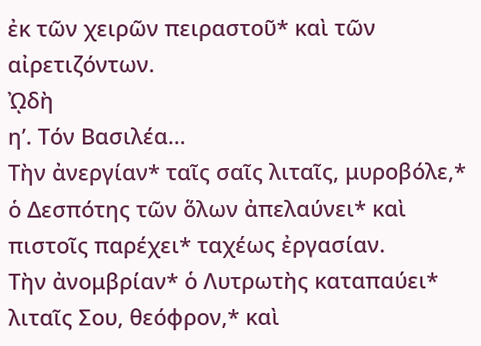ἐκ τῶν χειρῶν πειραστοῦ* καὶ τῶν αἰρετιζόντων.
ᾨδὴ
η’. Τόν Βασιλέα…
Τὴν ἀνεργίαν* ταῖς σαῖς λιταῖς, μυροβόλε,* ὁ Δεσπότης τῶν ὅλων ἀπελαύνει* καὶ πιστοῖς παρέχει* ταχέως ἐργασίαν.
Τὴν ἀνομβρίαν* ὁ Λυτρωτὴς καταπαύει* λιταῖς Σου, θεόφρον,* καὶ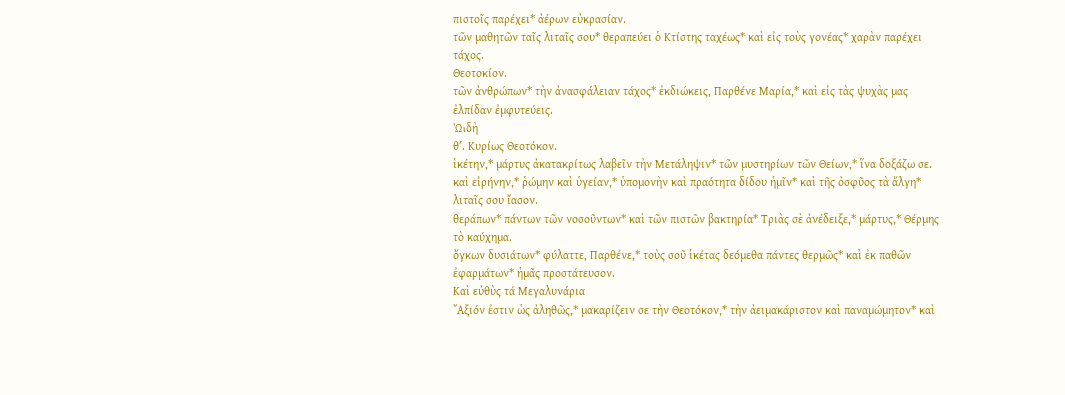πιστοῖς παρέχει* ἀέρων εὐκρασίαν.
τῶν μαθητῶν ταῖς λιταῖς σου* θεραπεύει ὁ Κτίστης ταχέως* καὶ εἰς τοὺς γονέας* χαρὰν παρέχει τάχος.
Θεοτοκίον.
τῶν ἀνθρώπων* τὴν ἀνασφάλειαν τάχος* ἐκδιώκεις, Παρθένε Μαρία,* καὶ εἰς τὰς ψυχὰς μας ἐλπίδαν ἐμφυτεύεις.
ᾨδὴ
θʹ. Κυρίως Θεοτόκον.
ἱκέτην,* μάρτυς ἀκατακρίτως λαβεῖν τὴν Μετάληψιν* τῶν μυστηρίων τῶν Θείων,* ἵνα δοξάζω σε.
καὶ εἰρήνην,* ῥώμην καὶ ὑγείαν,* ὑπομονὴν καὶ πραότητα δίδου ἡμῖν* καὶ τῆς ὀσφῦος τὰ ἄλγη* λιταῖς σου ἴασον.
θεράπων* πάντων τῶν νοσοῦντων* καὶ τῶν πιστῶν βακτηρία* Τριὰς σὲ ἀνέδειξε,* μάρτυς,* Θέρμης τὸ καύχημα.
ὄγκων δυσιάτων* φύλαττε, Παρθένε,* τοὺς σοῦ ἱκέτας δεόμεθα πάντες θερμῶς* καὶ ἐκ παθῶν ἐφαρμάτων* ἡμᾶς προστάτευσον.
Καὶ εὐθὺς τά Μεγαλυνάρια
῎Αξιόν ἐστιν ὡς ἀληθῶς,* μακαρίζειν σε τὴν Θεοτόκον,* τὴν ἀειμακάριστον καὶ παναμώμητον* καὶ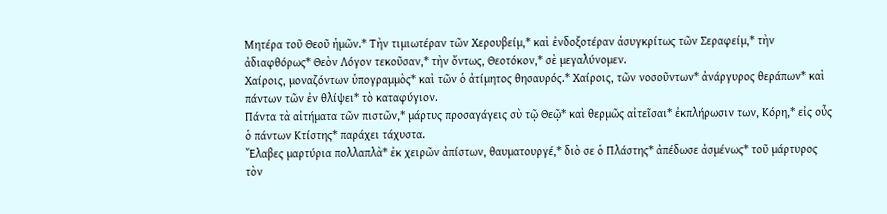Μητέρα τοῦ Θεοῦ ἡμῶν.* Τὴν τιμιωτέραν τῶν Χερουβείμ,* καὶ ἐνδοξοτέραν ἀσυγκρίτως τῶν Σεραφείμ,* τὴν ἀδιαφθόρως* Θεὸν Λόγον τεκοῦσαν,* τὴν ὄντως, Θεοτόκον,* σὲ μεγαλύνομεν.
Χαίροις, μοναζόντων ὑπογραμμὸς* καὶ τῶν ὁ ἀτίμητος θησαυρός.* Χαίροις, τῶν νοσοῦντων* ἀνάργυρος θεράπων* καὶ πάντων τῶν ἐν θλίψει* τὸ καταφύγιον.
Πάντα τὰ αἰτήματα τῶν πιστῶν,* μάρτυς προσαγάγεις σὺ τῷ Θεῷ* καὶ θερμῶς αἰτεῖσαι* ἐκπλήρωσιν των, Κόρη,* εἰς οὖς ὁ πάντων Κτίστης* παράχει τάχυστα.
῎Ελαβες μαρτύρια πολλαπλὰ* ἐκ χειρῶν ἀπίστων, θαυματουργέ,* διὸ σε ὁ Πλάστης* ἀπέδωσε ἀσμένως* τοῦ μάρτυρος τὸν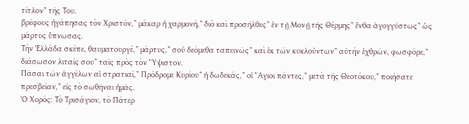τίτλον* τῆς Του.
βρέφους ἠγάπησας τὸν Χριστόν,* μάκαρ ἡ χαρμονή,* διὸ καὶ προσῆλθες* ἐν τῇ Μονῇ τῆς Θέρμης* ἔνθα ἀγογγύστως* ὡς μάρτυς ὕπνωσας.
Τὴν ῾Ελλάδα σκέπε, θαυματουργέ,* μάρτυς,* σοῦ δεόμεθα ταπεινῶς* καὶ ἐκ τῶν κυκλοῦντων* αὐτὴν ἐχθρῶν, φωσφόρε,* διάσωσον λιταῖς σου* ταῖς πρὸς τὸν ῞Υψιστον.
Πᾶσαι τῶν ἀγγέλων αἱ στρατιαί,* Πρόδρομε Κυρίου* ἡ δωδεκάς,* οἱ ῞Αγιοι πάντες,* μετὰ τῆς Θεοτόκου,* ποιήσατε πρεσβείαν,* εἰς τὸ σωθῆναι ἡμᾶς.
῾Ο Χορός: Τὸ Τρισάγιον, τὸ Πάτερ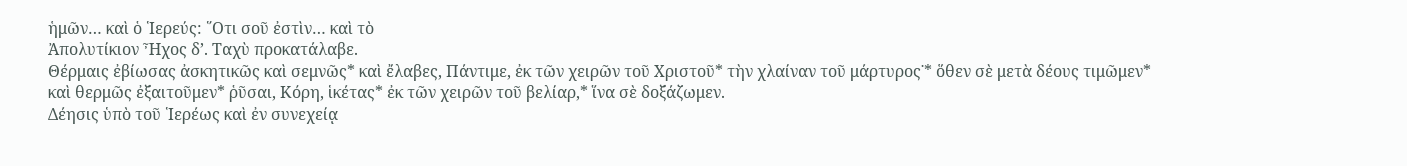ἡμῶν… καὶ ὁ ῾Ιερεύς: ῞Οτι σοῦ ἐστὶν… καὶ τὸ
Ἀπολυτίκιον Ἦχος δ’. Ταχὺ προκατάλαβε.
Θέρμαις ἐβίωσας ἀσκητικῶς καὶ σεμνῶς* καὶ ἔλαβες, Πάντιμε, ἐκ τῶν χειρῶν τοῦ Χριστοῦ* τὴν χλαίναν τοῦ μάρτυρος˙* ὅθεν σὲ μετὰ δέους τιμῶμεν* καὶ θερμῶς ἐξαιτοῦμεν* ῥῦσαι, Κόρη, ἱκέτας* ἐκ τῶν χειρῶν τοῦ βελίαρ,* ἵνα σὲ δοξάζωμεν.
Δέησις ὑπὸ τοῦ ῾Ιερέως καὶ ἐν συνεχείᾳ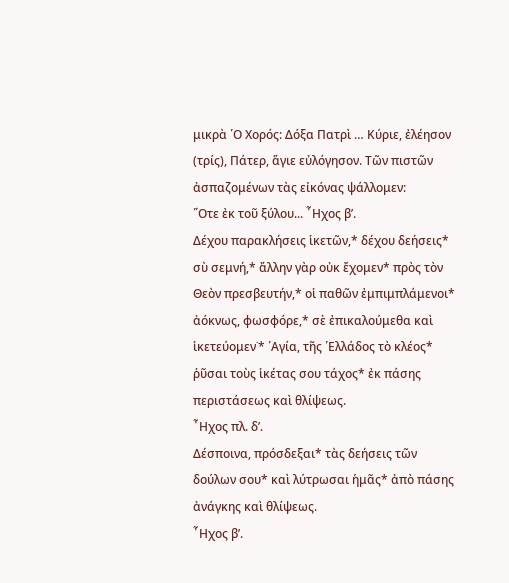μικρὰ ῾Ο Χορός: Δόξα Πατρὶ … Κύριε, ἐλέησον (τρίς), Πάτερ, ἅγιε εὐλόγησον. Τῶν πιστῶν ἀσπαζομένων τὰς εἰκόνας ψάλλομεν:
῞Οτε ἐκ τοῦ ξύλου... ῏Ηχος βʹ.
Δέχου παρακλήσεις ἱκετῶν,* δέχου δεήσεις* σὺ σεμνή,* ἄλλην γὰρ οὐκ ἔχομεν* πρὸς τὸν Θεὸν πρεσβευτήν,* οἱ παθῶν ἐμπιμπλάμενοι* ἀόκνως, φωσφόρε,* σὲ ἐπικαλούμεθα καὶ ἱκετεύομεν˙* ῾Αγία, τῆς ῾Ελλάδος τὸ κλέος* ῥῦσαι τοὺς ἱκέτας σου τάχος* ἐκ πάσης περιστάσεως καὶ θλίψεως.
῏Ηχος πλ. δʹ.
Δέσποινα, πρόσδεξαι* τὰς δεήσεις τῶν δούλων σου* καὶ λύτρωσαι ἡμᾶς* ἀπὸ πάσης ἀνάγκης καὶ θλίψεως.
῏Ηχος βʹ.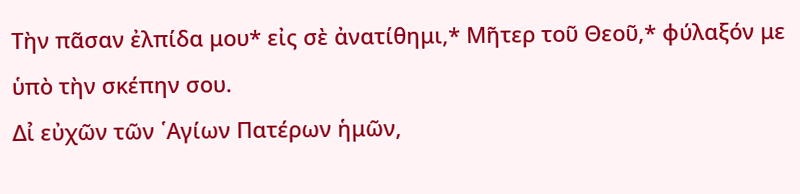Τὴν πᾶσαν ἐλπίδα μου* εἰς σὲ ἀνατίθημι,* Μῆτερ τοῦ Θεοῦ,* φύλαξόν με ὑπὸ τὴν σκέπην σου.
Δι̉ εὐχῶν τῶν ῾Αγίων Πατέρων ἡμῶν,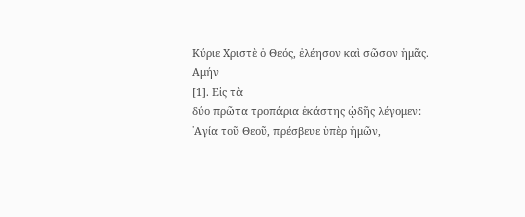Κύριε Χριστὲ ὁ Θεός, ἐλέησον καὶ σῶσον ἡμᾶς.
Αμήν
[1]. Εἰς τὰ
δύο πρῶτα τροπάρια ἑκάστης ᾠδῆς λέγομεν: ῾Αγία τοῦ Θεοῦ, πρέσβευε ὑπὲρ ἡμῶν,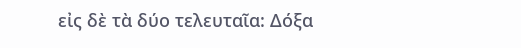εἰς δὲ τὰ δύο τελευταῖα: Δόξα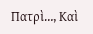Πατρὶ…, Καὶ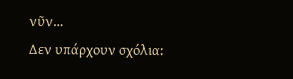νῦν…
Δεν υπάρχουν σχόλια: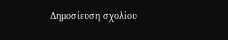Δημοσίευση σχολίου